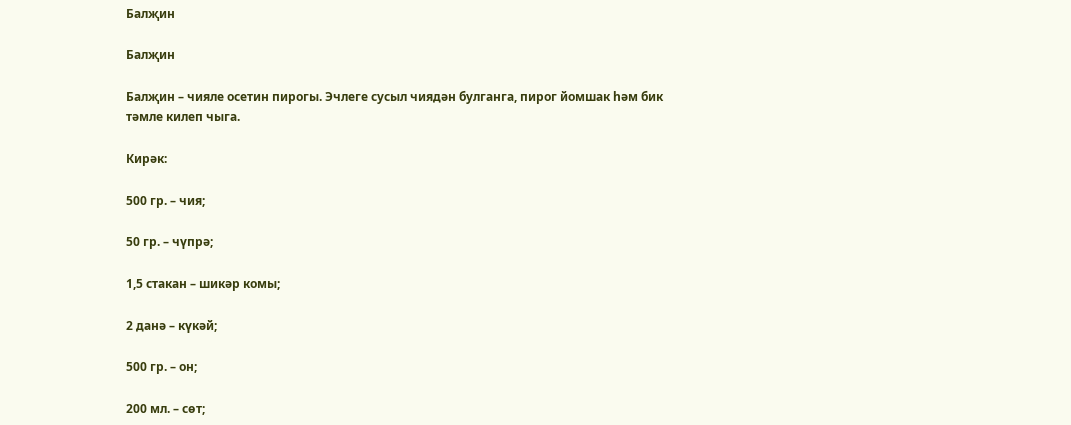Балҗин

Балҗин

Балҗин – чияле осетин пирогы. Эчлеге сусыл чиядән булганга, пирог йомшак һәм бик тәмле килеп чыга.

Кирәк:

500 гр. – чия;

50 гр. – чүпрә;

1,5 стакан – шикәр комы;

2 данә – күкәй;

500 гр. – он;

200 мл. – сөт;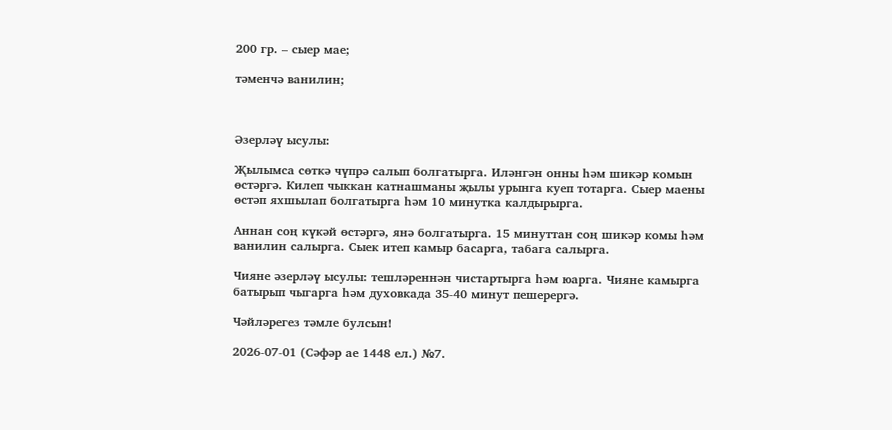200 гр. – сыер мае;

тәменчә ванилин;



Әзерләү ысулы:

Җылымса сөткә чүпрә салып болгатырга. Иләнгән онны һәм шикәр комын өстәргә. Килеп чыккан катнашманы җылы урынга куеп тотарга. Сыер маены өстәп яхшылап болгатырга һәм 10 минутка калдырырга.

Аннан соң күкәй өстәргә, янә болгатырга. 15 минуттан соң шикәр комы һәм ванилин салырга. Сыек итеп камыр басарга, табага салырга.

Чияне әзерләү ысулы: тешләреннән чистартырга һәм юарга. Чияне камырга батырып чыгарга һәм духовкада 35-40 минут пешерергә.

Чәйләрегез тәмле булсын!

2026-07-01 (Сәфәр ае 1448 ел.) №7.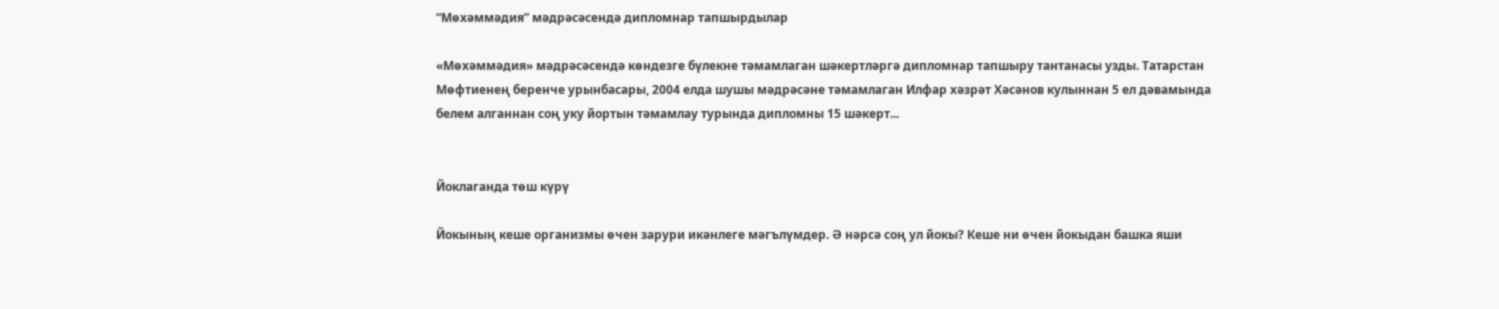“Мөхәммәдия” мәдрәсәсендә дипломнар тапшырдылар

«Мөхәммәдия» мәдрәсәсендә көндезге бүлекне тәмамлаган шәкертләргә дипломнар тапшыру тантанасы узды. Татарстан Мөфтиенең беренче урынбасары, 2004 елда шушы мәдрәсәне тәмамлаган Илфар хәзрәт Хәсәнов кулыннан 5 ел дәвамында белем алганнан соң уку йортын тәмамлау турында дипломны 15 шәкерт...


Йоклаганда төш күрү

Йокының кеше организмы өчен зарури икәнлеге мәгълүмдер. Ә нәрсә соң ул йокы? Кеше ни өчен йокыдан башка яши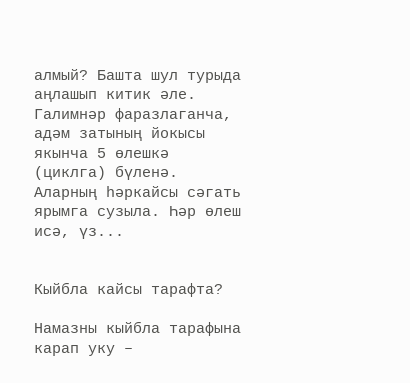алмый? Башта шул турыда аңлашып китик әле.   Галимнәр фаразлаганча, адәм затының йокысы якынча 5 өлешкә (циклга) бүленә. Аларның һәркайсы сәгать ярымга сузыла. Һәр өлеш исә, үз...


Кыйбла кайсы тарафта?

Намазны кыйбла тарафына карап уку –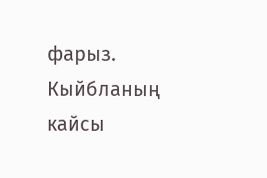фарыз. Кыйбланың кайсы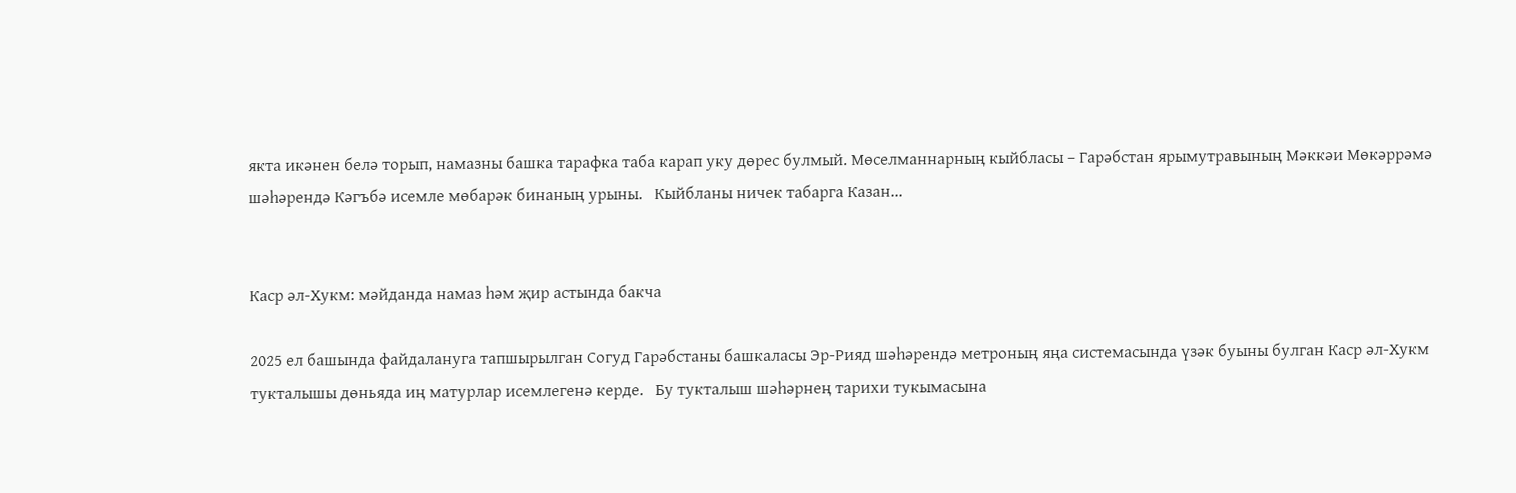якта икәнен белә торып, намазны башка тарафка таба карап уку дөрес булмый. Мөселманнарның кыйбласы – Гарәбстан ярымутравының Мәккәи Мөкәррәмә шәһәрендә Кәгъбә исемле мөбарәк бинаның урыны.   Кыйбланы ничек табарга Казан...


Каср әл-Хукм: мәйданда намаз һәм җир астында бакча

2025 ел башында файдалануга тапшырылган Согуд Гарәбстаны башкаласы Эр-Рияд шәһәрендә метроның яңа системасында үзәк буыны булган Каср әл-Хукм тукталышы дөньяда иң матурлар исемлегенә керде.   Бу тукталыш шәһәрнең тарихи тукымасына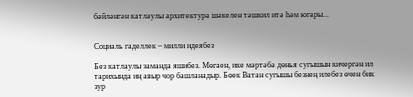бәйләнгән катлаулы архитектура шәкелен тәшкил итә һәм югары...


Социаль гаделлек – милли идеябез

Без катлаулы заманда яшибез. Мөгаен, ике мәртәбә дөнья сугышын кичергән ил тарихында иң авыр чор башланадыр. Бөек Ватан сугышы безнең илебез өчен бик зур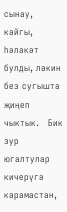сынау, кайгы, һәлакәт булды, ләкин без сугышта җиңеп чыктык.   Бик зур югалтулар кичерүгә карамастан,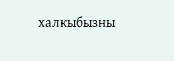халкыбызны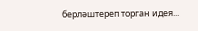берләштереп торган идея...